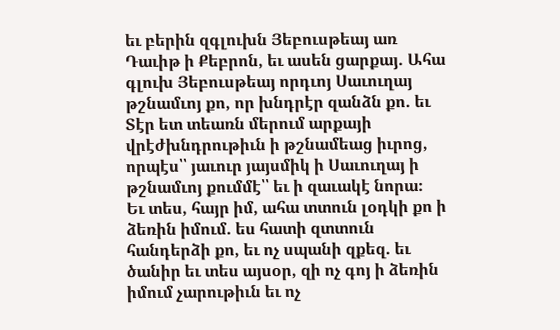եւ բերին զգլուխն Յեբուսթեայ առ Դաւիթ ի Քեբրոն, եւ ասեն ցարքայ. Ահա գլուխ Յեբուսթեայ որդւոյ Սաւուղայ թշնամւոյ քո, որ խնդրէր զանձն քո. եւ Տէր ետ տեառն մերում արքայի վրէժխնդրութիւն ի թշնամեաց իւրոց, որպէս՝՝ յաւուր յայսմիկ ի Սաւուղայ ի թշնամւոյ քումմէ՝՝ եւ ի զաւակէ նորա։
Եւ տես, հայր իմ, ահա տտուն լօդկի քո ի ձեռին իմում. ես հատի զտտուն հանդերձի քո, եւ ոչ սպանի զքեզ. եւ ծանիր եւ տես այսօր, զի ոչ գոյ ի ձեռին իմում չարութիւն եւ ոչ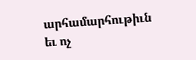արհամարհութիւն եւ ոչ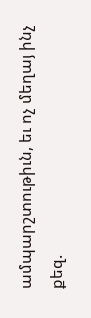ամպարշտութիւն, եւ ոչ մեղայ ինչ քեզ.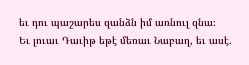եւ դու պաշարես զանձն իմ առնուլ զնա։
Եւ լուաւ Դաւիթ եթէ մեռաւ Նաբաղ, եւ ասէ.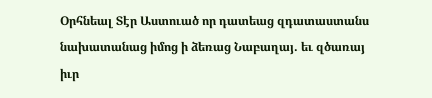Օրհնեալ Տէր Աստուած որ դատեաց զդատաստանս նախատանաց իմոց ի ձեռաց Նաբաղայ. եւ զծառայ իւր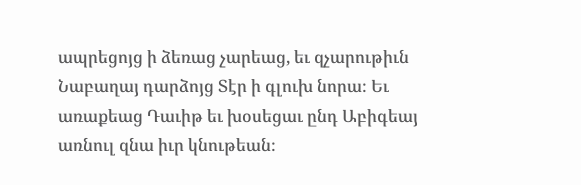ապրեցոյց ի ձեռաց չարեաց, եւ զչարութիւն Նաբաղայ դարձոյց Տէր ի գլուխ նորա։ Եւ առաքեաց Դաւիթ եւ խօսեցաւ ընդ Աբիգեայ առնուլ զնա իւր կնութեան։